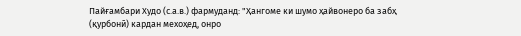Пайғамбари Худо (с.а.в.) фармуданд: "Ҳангоме ки шумо ҳайвонеро ба забҳ (қурбонӣ) кардан мехоҳед, онро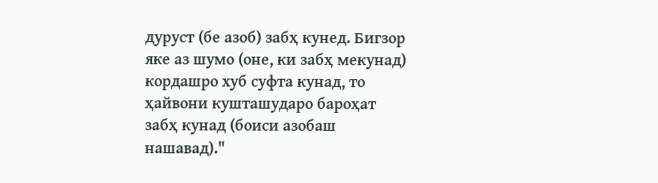дуруст (бе азоб) забҳ кунед. Бигзор яке аз шумо (оне, ки забҳ мекунад) кордашро хуб суфта кунад, то ҳайвони кушташударо бароҳат забҳ кунад (боиси азобаш нашавад)."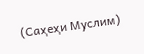(Саҳеҳи Муслим)